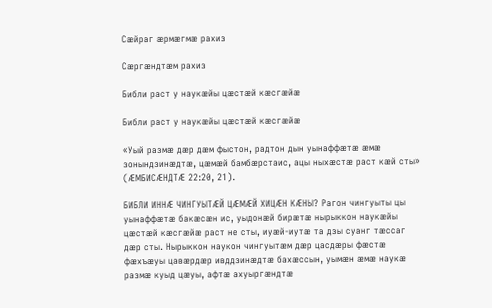Сӕйраг ӕрмӕгмӕ рахиз

Сӕргӕндтӕм рахиз

Библи раст у наукӕйы цӕстӕй кӕсгӕйӕ

Библи раст у наукӕйы цӕстӕй кӕсгӕйӕ

«Уый размӕ дӕр дӕм фыстон, радтон дын уынаффӕтӕ ӕмӕ зонындзинӕдтӕ, цӕмӕй бамбӕрстаис, ацы ныхӕстӕ раст кӕй сты» (ӔМБИСӔНДТӔ 22:20, 21).

БИБЛИ ИННӔ ЧИНГУЫТӔЙ ЦӔМӔЙ ХИЦӔН КӔНЫ? Рагон чингуыты цы уынаффӕтӕ бакӕсӕн ис, уыдонӕй бирӕтӕ нырыккон наукӕйы цӕстӕй кӕсгӕйӕ раст не сты, иуӕй-иутӕ та дзы суанг тӕссаг дӕр сты. Нырыккон наукон чингуытӕм дӕр цасдӕры фӕстӕ фӕхъӕуы цавӕрдӕр ивддзинӕдтӕ бахӕссын, уымӕн ӕмӕ наукӕ размӕ куыд цӕуы, афтӕ ахуыргӕндтӕ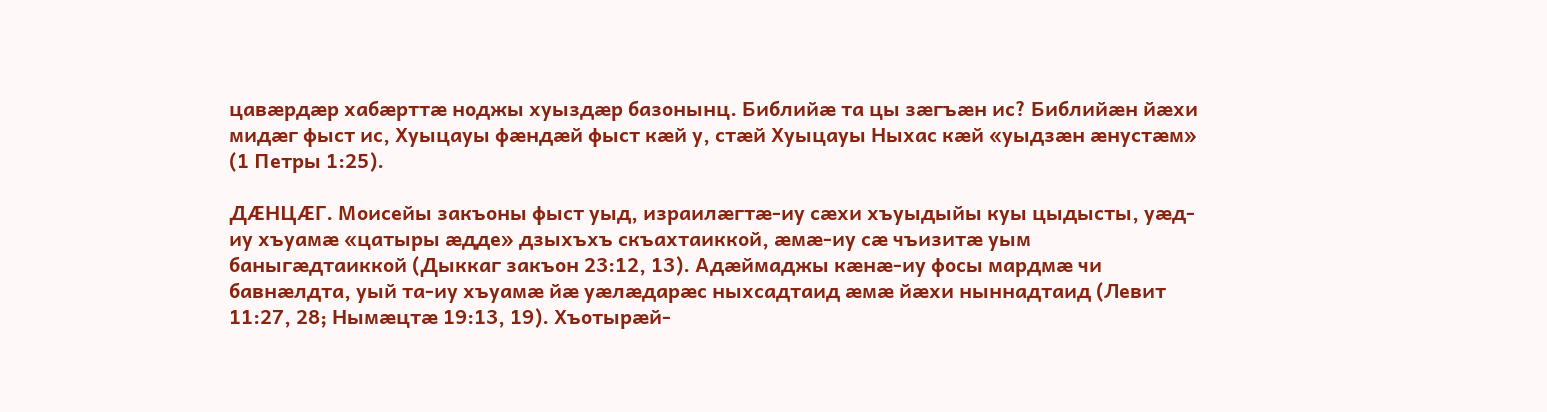цавӕрдӕр хабӕрттӕ ноджы хуыздӕр базонынц. Библийӕ та цы зӕгъӕн ис? Библийӕн йӕхи мидӕг фыст ис, Хуыцауы фӕндӕй фыст кӕй у, стӕй Хуыцауы Ныхас кӕй «уыдзӕн ӕнустӕм» (1 Петры 1:25).

ДӔНЦӔГ. Моисейы закъоны фыст уыд, израилӕгтӕ-иу сӕхи хъуыдыйы куы цыдысты, уӕд-иу хъуамӕ «цатыры ӕдде» дзыхъхъ скъахтаиккой, ӕмӕ-иу сӕ чъизитӕ уым баныгӕдтаиккой (Дыккаг закъон 23:12, 13). Адӕймаджы кӕнӕ-иу фосы мардмӕ чи бавнӕлдта, уый та-иу хъуамӕ йӕ уӕлӕдарӕс ныхсадтаид ӕмӕ йӕхи ныннадтаид (Левит 11:27, 28; Нымӕцтӕ 19:13, 19). Хъотырӕй-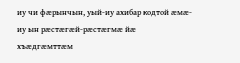иу чи фӕрынчын, уый-иу ахибар кодтой ӕмӕ-иу ын рӕстӕгӕй-рӕстӕгмӕ йӕ хъӕдгӕмттӕм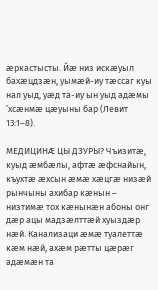ӕркастысты. Йӕ низ искӕуыл бахӕцдзӕн, уымӕй-иу тӕссаг куы нал уыд, уӕд та-иу ын уыд адӕмы ’хсӕнмӕ цӕуыны бар (Левит 13:1–8).

МЕДИЦИНӔ ЦЫ ДЗУРЫ? Чъизитӕ, куыд ӕмбӕлы, афтӕ ӕфснайын, къухтӕ ӕхсын ӕмӕ хӕцгӕ низӕй рынчыны ахибар кӕнын – низтимӕ тох кӕнынӕн абоны онг дӕр ацы мадзӕлттӕй хуыздӕр нӕй. Канализаци ӕмӕ туалеттӕ кӕм нӕй, ахӕм рӕтты цӕрӕг адӕмӕн та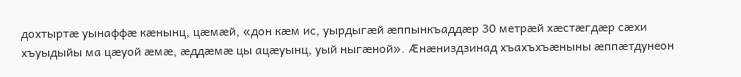дохтыртӕ уынаффӕ кӕнынц, цӕмӕй, «дон кӕм ис, уырдыгӕй ӕппынкъаддӕр 30 метрӕй хӕстӕгдӕр сӕхи хъуыдыйы ма цӕуой ӕмӕ, ӕддӕмӕ цы ацӕуынц, уый ныгӕной». Ӕнӕниздзинад хъахъхъӕныны ӕппӕтдунеон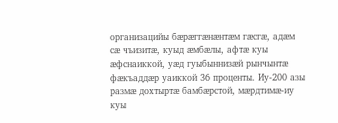организацийы бӕрӕггӕнӕнтӕм гӕсгӕ, адӕм сӕ чъизитӕ, куыд ӕмбӕлы, афтӕ куы ӕфснаиккой, уӕд гуыбыннизӕй рынчынтӕ фӕкъаддӕр уаиккой 36 проценты. Иу-200 азы размӕ дохтыртӕ бамбӕрстой, мӕрдтимӕ-иу куы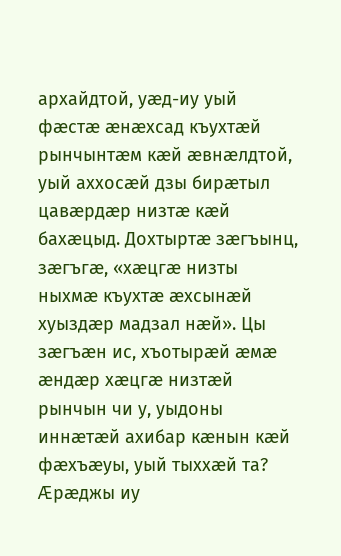архайдтой, уӕд-иу уый фӕстӕ ӕнӕхсад къухтӕй рынчынтӕм кӕй ӕвнӕлдтой, уый аххосӕй дзы бирӕтыл цавӕрдӕр низтӕ кӕй бахӕцыд. Дохтыртӕ зӕгъынц, зӕгъгӕ, «хӕцгӕ низты ныхмӕ къухтӕ ӕхсынӕй хуыздӕр мадзал нӕй». Цы зӕгъӕн ис, хъотырӕй ӕмӕ ӕндӕр хӕцгӕ низтӕй рынчын чи у, уыдоны иннӕтӕй ахибар кӕнын кӕй фӕхъӕуы, уый тыххӕй та? Ӕрӕджы иу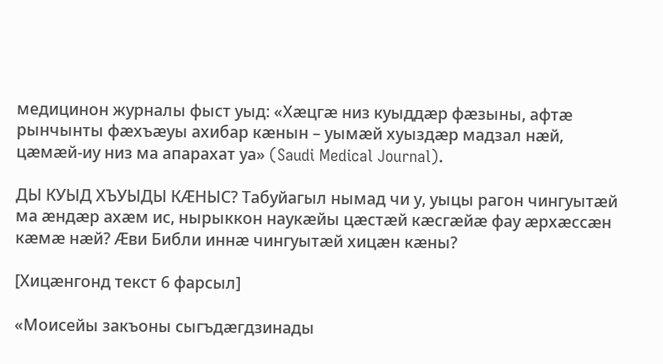медицинон журналы фыст уыд: «Хӕцгӕ низ куыддӕр фӕзыны, афтӕ рынчынты фӕхъӕуы ахибар кӕнын – уымӕй хуыздӕр мадзал нӕй, цӕмӕй-иу низ ма апарахат уа» (Saudi Medical Journal).

ДЫ КУЫД ХЪУЫДЫ КӔНЫС? Табуйагыл нымад чи у, уыцы рагон чингуытӕй ма ӕндӕр ахӕм ис, нырыккон наукӕйы цӕстӕй кӕсгӕйӕ фау ӕрхӕссӕн кӕмӕ нӕй? Ӕви Библи иннӕ чингуытӕй хицӕн кӕны?

[Хицӕнгонд текст 6 фарсыл]

«Моисейы закъоны сыгъдӕгдзинады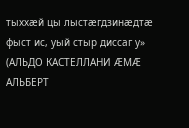тыххӕй цы лыстӕгдзинӕдтӕ фыст ис, уый стыр диссаг у» (АЛЬДО КАСТЕЛЛАНИ ӔМӔ АЛЬБЕРТ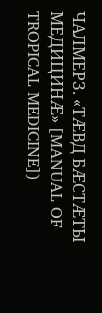ЧАЛМЕРЗ. «ТӔВД БӔСТӔТЫ МЕДИЦИНӔ» [MANUAL OF TROPICAL MEDICINE])